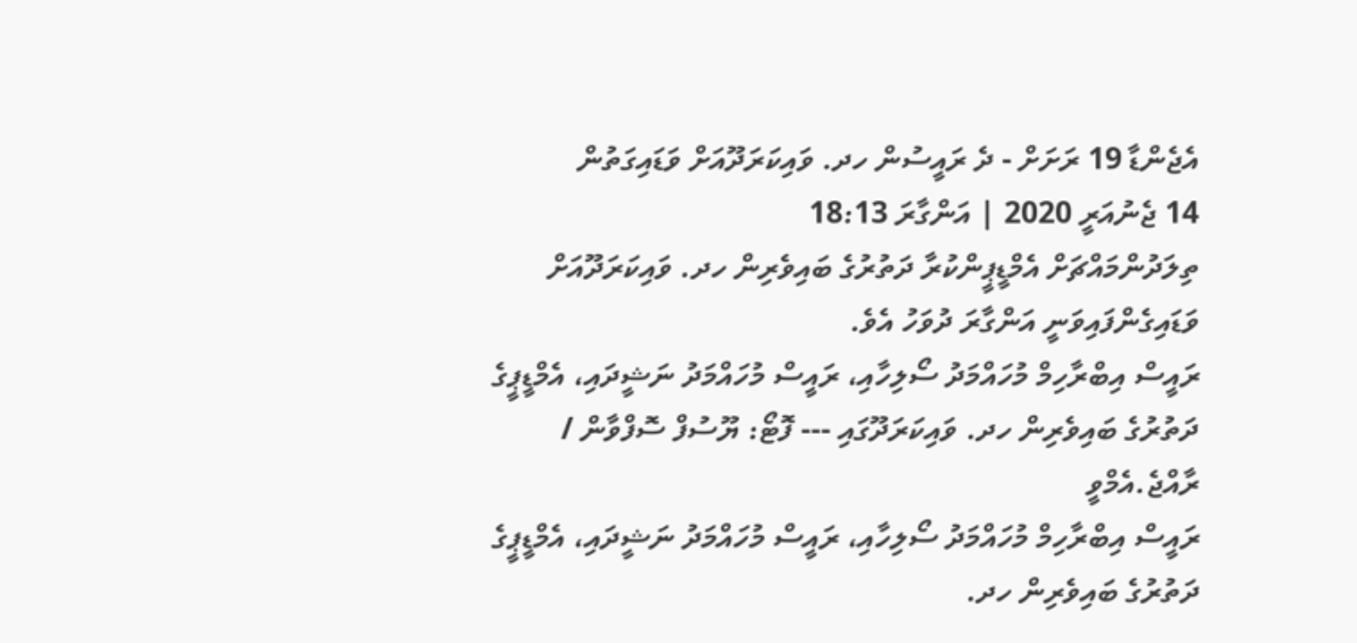އެޖެންޑާ 19 ރަށަށް - ދެ ރައީސުން ހދ. ވައިކަރަދޫއަށް ވަޑައިގަތުން
14 ޖެނުއަރީ 2020 | އަންގާރަ 18:13
ތިލަދުންމައްޗަށް އެމްޑީޕީންކުރާ ދަތުރުގެ ބައިވެރިން ހދ. ވައިކަރަދޫއަށް ވަޑައިގެންފައިވަނީ އަންގާރަ ދުވަހު އެވެ.
ރައީސް އިބްރާހިމް މުހައްމަދު ސޯލިހާއި، ރައީސް މުހައްމަދު ނަޝީދައި، އެމްޑީޕީގެ ދަތުރުގެ ބައިވެރިން ހދ. ވައިކަރަދޫގައި --- ފޮޓޯ: ޔޫސުފް ސޮފްވާން / ރާއްޖެ.އެމްވީ
ރައީސް އިބްރާހިމް މުހައްމަދު ސޯލިހާއި، ރައީސް މުހައްމަދު ނަޝީދައި، އެމްޑީޕީގެ ދަތުރުގެ ބައިވެރިން ހދ.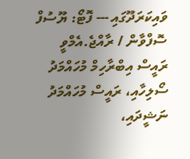ވައިކަރަދޫގައި --- ފޮޓޯ: ޔޫސުފް ސޮފްވާން / ރާއްޖެ.އެމްވީ
ރައީސް އިބްރާހިމް މުހައްމަދު ސޯލިހާއި، ރައީސް މުހައްމަދު ނަޝީދައި،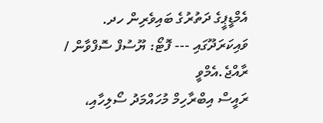އެމްޑީޕީގެ ދަތުރުގެ ބައިވެރިން ހދ. ވައިކަރަދޫގައި --- ފޮޓޯ: ޔޫސުފް ސޮފްވާން / ރާއްޖެ.އެމްވީ
ރައީސް އިބްރާހިމް މުހައްމަދު ސޯލިހާއި،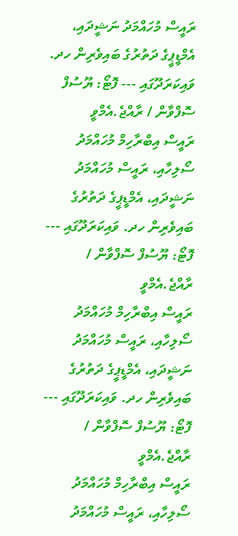ރައީސް މުހައްމަދު ނަޝީދައި، އެމްޑީޕީގެ ދަތުރުގެ ބައިވެރިން ހދ. ވައިކަރަދޫގައި --- ފޮޓޯ: ޔޫސުފް ސޮފްވާން / ރާއްޖެ.އެމްވީ
ރައީސް އިބްރާހިމް މުހައްމަދު ސޯލިހާއި، ރައީސް މުހައްމަދު ނަޝީދައި، އެމްޑީޕީގެ ދަތުރުގެ ބައިވެރިން ހދ. ވައިކަރަދޫގައި --- ފޮޓޯ: ޔޫސުފް ސޮފްވާން / ރާއްޖެ.އެމްވީ
ރައީސް އިބްރާހިމް މުހައްމަދު ސޯލިހާއި، ރައީސް މުހައްމަދު ނަޝީދައި، އެމްޑީޕީގެ ދަތުރުގެ ބައިވެރިން ހދ. ވައިކަރަދޫގައި --- ފޮޓޯ: ޔޫސުފް ސޮފްވާން / ރާއްޖެ.އެމްވީ
ރައީސް އިބްރާހިމް މުހައްމަދު ސޯލިހާއި، ރައީސް މުހައްމަދު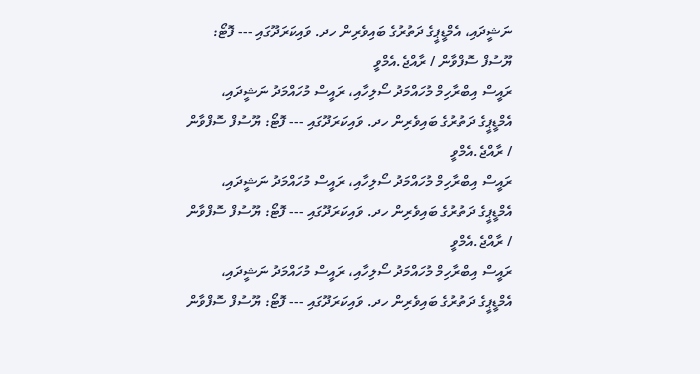ނަޝީދައި، އެމްޑީޕީގެ ދަތުރުގެ ބައިވެރިން ހދ. ވައިކަރަދޫގައި --- ފޮޓޯ: ޔޫސުފް ސޮފްވާން / ރާއްޖެ.އެމްވީ
ރައީސް އިބްރާހިމް މުހައްމަދު ސޯލިހާއި، ރައީސް މުހައްމަދު ނަޝީދައި، އެމްޑީޕީގެ ދަތުރުގެ ބައިވެރިން ހދ. ވައިކަރަދޫގައި --- ފޮޓޯ: ޔޫސުފް ސޮފްވާން / ރާއްޖެ.އެމްވީ
ރައީސް އިބްރާހިމް މުހައްމަދު ސޯލިހާއި، ރައީސް މުހައްމަދު ނަޝީދައި، އެމްޑީޕީގެ ދަތުރުގެ ބައިވެރިން ހދ. ވައިކަރަދޫގައި --- ފޮޓޯ: ޔޫސުފް ސޮފްވާން / ރާއްޖެ.އެމްވީ
ރައީސް އިބްރާހިމް މުހައްމަދު ސޯލިހާއި، ރައީސް މުހައްމަދު ނަޝީދައި، އެމްޑީޕީގެ ދަތުރުގެ ބައިވެރިން ހދ. ވައިކަރަދޫގައި --- ފޮޓޯ: ޔޫސުފް ސޮފްވާން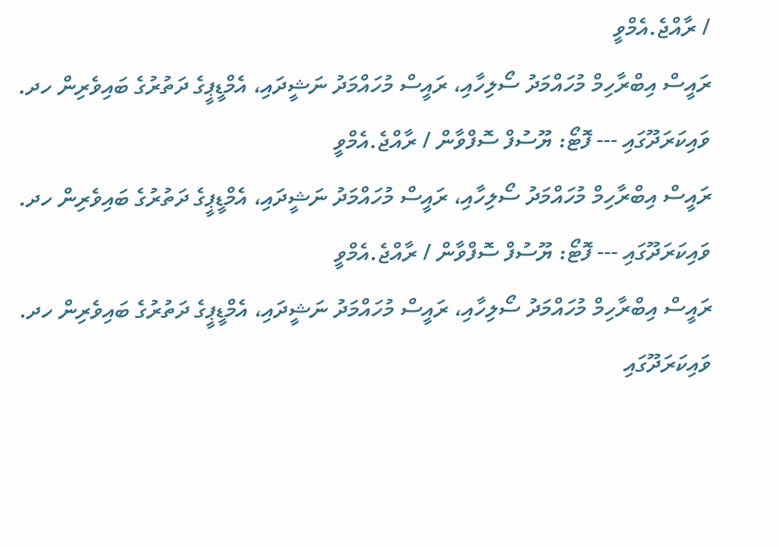/ ރާއްޖެ.އެމްވީ
ރައީސް އިބްރާހިމް މުހައްމަދު ސޯލިހާއި، ރައީސް މުހައްމަދު ނަޝީދައި، އެމްޑީޕީގެ ދަތުރުގެ ބައިވެރިން ހދ. ވައިކަރަދޫގައި --- ފޮޓޯ: ޔޫސުފް ސޮފްވާން / ރާއްޖެ.އެމްވީ
ރައީސް އިބްރާހިމް މުހައްމަދު ސޯލިހާއި، ރައީސް މުހައްމަދު ނަޝީދައި، އެމްޑީޕީގެ ދަތުރުގެ ބައިވެރިން ހދ. ވައިކަރަދޫގައި --- ފޮޓޯ: ޔޫސުފް ސޮފްވާން / ރާއްޖެ.އެމްވީ
ރައީސް އިބްރާހިމް މުހައްމަދު ސޯލިހާއި، ރައީސް މުހައްމަދު ނަޝީދައި، އެމްޑީޕީގެ ދަތުރުގެ ބައިވެރިން ހދ. ވައިކަރަދޫގައި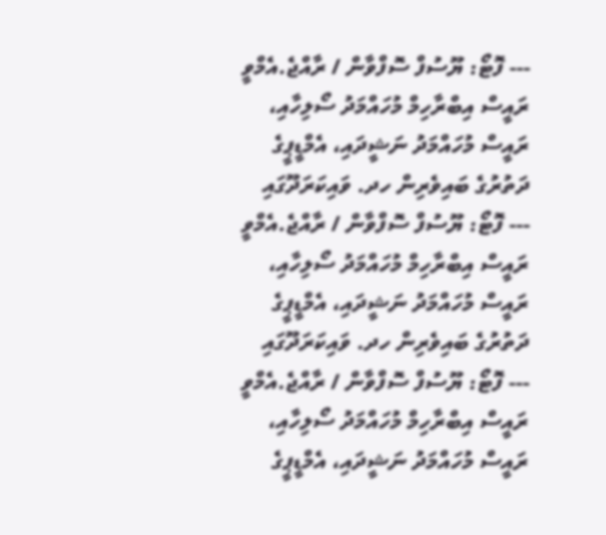--- ފޮޓޯ: ޔޫސުފް ސޮފްވާން / ރާއްޖެ.އެމްވީ
ރައީސް އިބްރާހިމް މުހައްމަދު ސޯލިހާއި، ރައީސް މުހައްމަދު ނަޝީދައި، އެމްޑީޕީގެ ދަތުރުގެ ބައިވެރިން ހދ. ވައިކަރަދޫގައި --- ފޮޓޯ: ޔޫސުފް ސޮފްވާން / ރާއްޖެ.އެމްވީ
ރައީސް އިބްރާހިމް މުހައްމަދު ސޯލިހާއި، ރައީސް މުހައްމަދު ނަޝީދައި، އެމްޑީޕީގެ ދަތުރުގެ ބައިވެރިން ހދ. ވައިކަރަދޫގައި --- ފޮޓޯ: ޔޫސުފް ސޮފްވާން / ރާއްޖެ.އެމްވީ
ރައީސް އިބްރާހިމް މުހައްމަދު ސޯލިހާއި، ރައީސް މުހައްމަދު ނަޝީދައި، އެމްޑީޕީގެ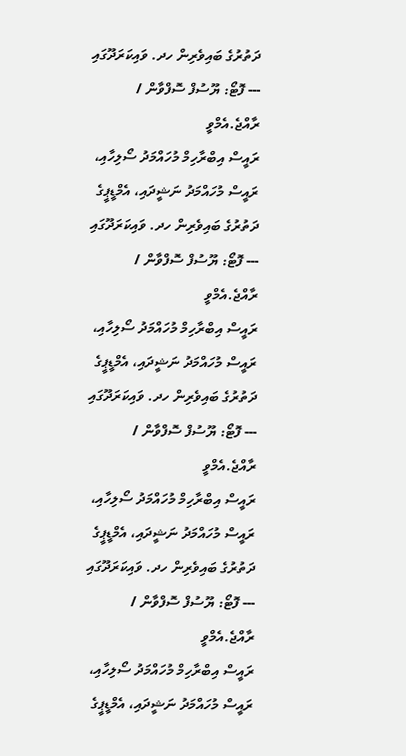ދަތުރުގެ ބައިވެރިން ހދ. ވައިކަރަދޫގައި --- ފޮޓޯ: ޔޫސުފް ސޮފްވާން / ރާއްޖެ.އެމްވީ
ރައީސް އިބްރާހިމް މުހައްމަދު ސޯލިހާއި، ރައީސް މުހައްމަދު ނަޝީދައި، އެމްޑީޕީގެ ދަތުރުގެ ބައިވެރިން ހދ. ވައިކަރަދޫގައި --- ފޮޓޯ: ޔޫސުފް ސޮފްވާން / ރާއްޖެ.އެމްވީ
ރައީސް އިބްރާހިމް މުހައްމަދު ސޯލިހާއި، ރައީސް މުހައްމަދު ނަޝީދައި، އެމްޑީޕީގެ ދަތުރުގެ ބައިވެރިން ހދ. ވައިކަރަދޫގައި --- ފޮޓޯ: ޔޫސުފް ސޮފްވާން / ރާއްޖެ.އެމްވީ
ރައީސް އިބްރާހިމް މުހައްމަދު ސޯލިހާއި، ރައީސް މުހައްމަދު ނަޝީދައި، އެމްޑީޕީގެ ދަތުރުގެ ބައިވެރިން ހދ. ވައިކަރަދޫގައި --- ފޮޓޯ: ޔޫސުފް ސޮފްވާން / ރާއްޖެ.އެމްވީ
ރައީސް އިބްރާހިމް މުހައްމަދު ސޯލިހާއި، ރައީސް މުހައްމަދު ނަޝީދައި، އެމްޑީޕީގެ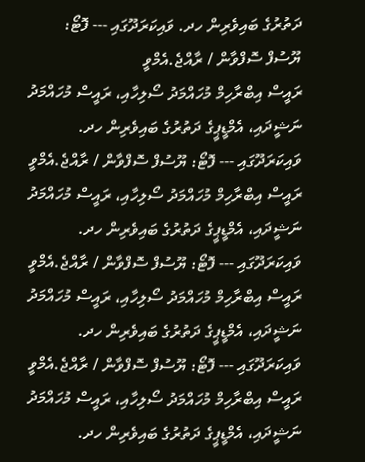ދަތުރުގެ ބައިވެރިން ހދ. ވައިކަރަދޫގައި --- ފޮޓޯ: ޔޫސުފް ސޮފްވާން / ރާއްޖެ.އެމްވީ
ރައީސް އިބްރާހިމް މުހައްމަދު ސޯލިހާއި، ރައީސް މުހައްމަދު ނަޝީދައި، އެމްޑީޕީގެ ދަތުރުގެ ބައިވެރިން ހދ. ވައިކަރަދޫގައި --- ފޮޓޯ: ޔޫސުފް ސޮފްވާން / ރާއްޖެ.އެމްވީ
ރައީސް އިބްރާހިމް މުހައްމަދު ސޯލިހާއި، ރައީސް މުހައްމަދު ނަޝީދައި، އެމްޑީޕީގެ ދަތުރުގެ ބައިވެރިން ހދ. ވައިކަރަދޫގައި --- ފޮޓޯ: ޔޫސުފް ސޮފްވާން / ރާއްޖެ.އެމްވީ
ރައީސް އިބްރާހިމް މުހައްމަދު ސޯލިހާއި، ރައީސް މުހައްމަދު ނަޝީދައި، އެމްޑީޕީގެ ދަތުރުގެ ބައިވެރިން ހދ. ވައިކަރަދޫގައި --- ފޮޓޯ: ޔޫސުފް ސޮފްވާން / ރާއްޖެ.އެމްވީ
ރައީސް އިބްރާހިމް މުހައްމަދު ސޯލިހާއި، ރައީސް މުހައްމަދު ނަޝީދައި، އެމްޑީޕީގެ ދަތުރުގެ ބައިވެރިން ހދ.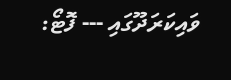ވައިކަރަދޫގައި --- ފޮޓޯ: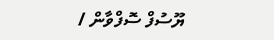ޔޫސުފް ސޮފްވާން /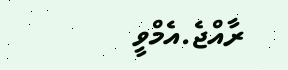ރާއްޖެ.އެމްވީ